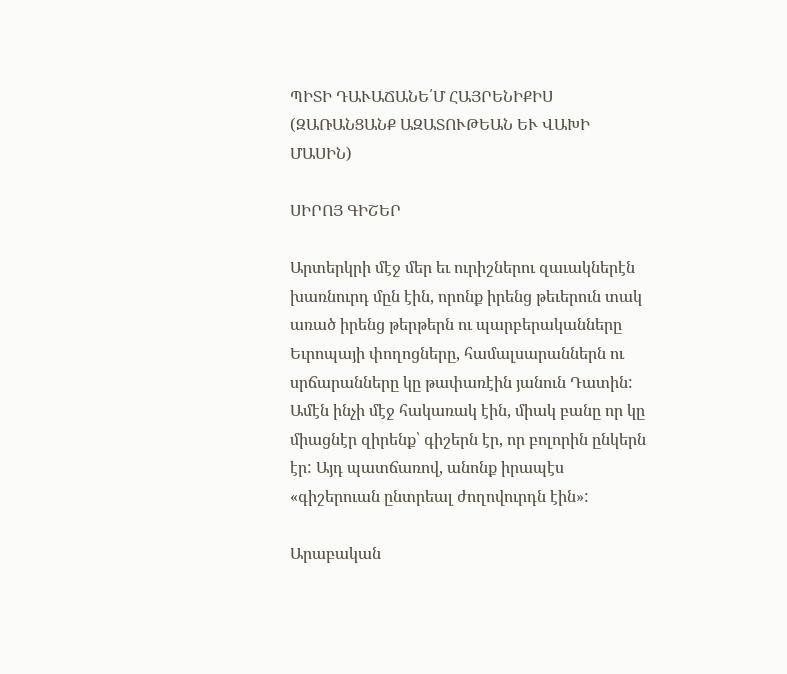ՊԻՏԻ ԴԱՒԱՃԱՆԵ՛Մ ՀԱՅՐԵՆԻՔԻՍ (ԶԱՌԱՆՑԱՆՔ ԱԶԱՏՈՒԹԵԱՆ ԵՒ ՎԱԽԻ ՄԱՍԻՆ)

ՍԻՐՈՅ ԳԻՇԵՐ

Արտերկրի մէջ մեր եւ ուրիշներու զաւակներէն խառնուրդ մըն էին, որոնք իրենց թեւերուն տակ առած իրենց թերթերն ու պարբերականները Եւրոպայի փողոցները, համալսարաններն ու սրճարանները կը թափառէին յանուն Դատին: Ամէն ինչի մէջ հակառակ էին, միակ բանը որ կը միացնէր զիրենք՝ գիշերն էր, որ բոլորին ընկերն էր: Այդ պատճառով, անոնք իրապէս «գիշերուան ընտրեալ ժողովուրդն էին»:

Արաբական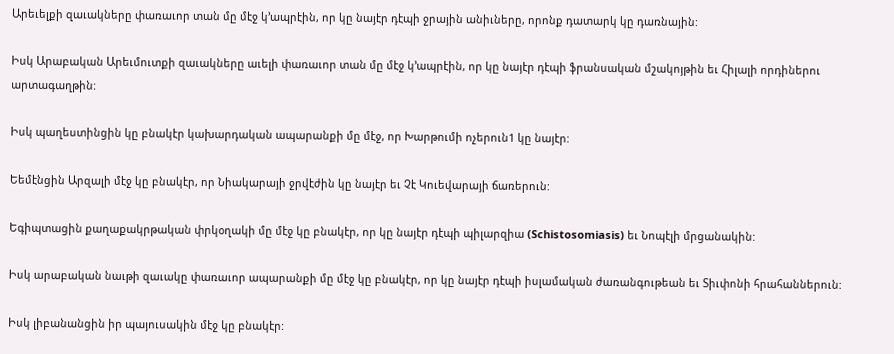Արեւելքի զաւակները փառաւոր տան մը մէջ կ՚ապրէին, որ կը նայէր դէպի ջրային անիւները, որոնք դատարկ կը դառնային:

Իսկ Արաբական Արեւմուտքի զաւակները աւելի փառաւոր տան մը մէջ կ՚ապրէին, որ կը նայէր դէպի ֆրանսական մշակոյթին եւ Հիլալի որդիներու արտագաղթին:

Իսկ պաղեստինցին կը բնակէր կախարդական ապարանքի մը մէջ, որ Խարթումի ոչերուն1 կը նայէր:

Եեմէնցին Արզալի մէջ կը բնակէր, որ Նիակարայի ջրվէժին կը նայէր եւ Չէ Կուեվարայի ճառերուն:

Եգիպտացին քաղաքակրթական փրկօղակի մը մէջ կը բնակէր, որ կը նայէր դէպի պիլարզիա (Schistosomiasis) եւ Նոպէլի մրցանակին:

Իսկ արաբական նաւթի զաւակը փառաւոր ապարանքի մը մէջ կը բնակէր, որ կը նայէր դէպի իսլամական ժառանգութեան եւ Տիւփոնի հրահաններուն:

Իսկ լիբանանցին իր պայուսակին մէջ կը բնակէր: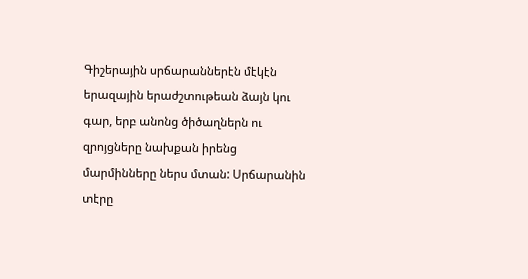Գիշերային սրճարաններէն մէկէն երազային երաժշտութեան ձայն կու գար, երբ անոնց ծիծաղներն ու զրոյցները նախքան իրենց մարմինները ներս մտան: Սրճարանին տէրը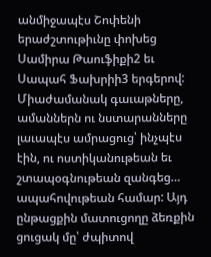անմիջապէս Շոփենի երաժշտութիւնը փոխեց Սամիրա Թաուֆիքի2 եւ Սապահ Ֆախրիի3 երգերով: Միաժամանակ գաւաթները, ամաններն ու նստարանները լաւապէս ամրացուց՝ ինչպէս էին, ու ոստիկանութեան եւ շտապօգնութեան զանգեց… ապահովութեան համար: Այդ ընթացքին մատուցողը ձեռքին ցուցակ մը՝ ժպիտով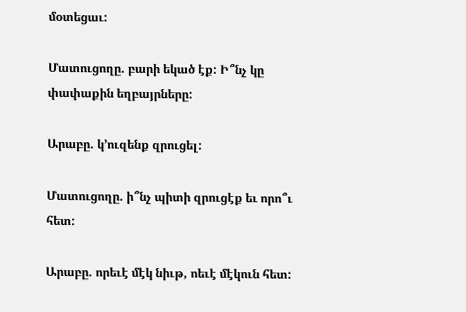մօտեցաւ:

Մատուցողը. բարի եկած էք: Ի՞նչ կը փափաքին եղբայրները:

Արաբը. կ՚ուզենք զրուցել:

Մատուցողը. ի՞նչ պիտի զրուցէք եւ որո՞ւ հետ:

Արաբը. որեւէ մէկ նիւթ, ոեւէ մէկուն հետ: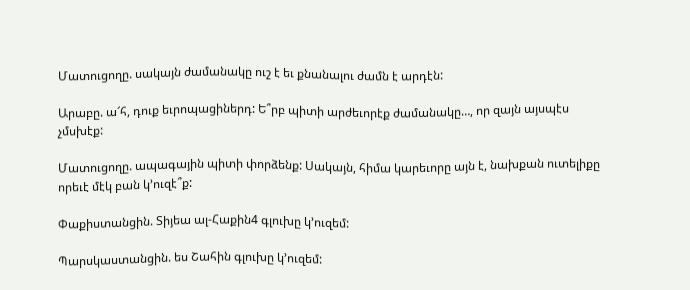Մատուցողը. սակայն ժամանակը ուշ է եւ քնանալու ժամն է արդէն:

Արաբը. ա՜հ, դուք եւրոպացիներդ: Ե՞րբ պիտի արժեւորէք ժամանակը…, որ զայն այսպէս չմսխէք:

Մատուցողը. ապագային պիտի փորձենք: Սակայն, հիմա կարեւորը այն է, նախքան ուտելիքը որեւէ մէկ բան կ՚ուզէ՞ք:

Փաքիստանցին. Տիյեա ալ-Հաքին4 գլուխը կ՚ուզեմ:

Պարսկաստանցին. ես Շահին գլուխը կ՚ուզեմ: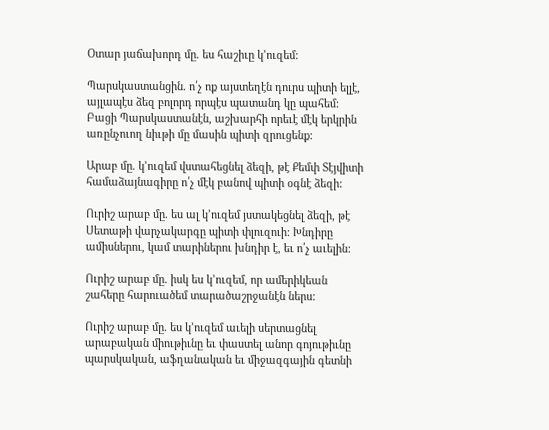Օտար յաճախորդ մը. ես հաշիւը կ՚ուզեմ:

Պարսկաստանցին. ո՛չ ոք այստեղէն դուրս պիտի ելլէ, այլապէս ձեզ բոլորդ որպէս պատանդ կը պահեմ: Բացի Պարսկաստանէն, աշխարհի որեւէ մէկ երկրին առընչուող նիւթի մը մասին պիտի զրուցենք:

Արաբ մը. կ՚ուզեմ վստահեցնել ձեզի, թէ Քեմփ Տէյվիտի համաձայնագիրը ո՛չ մէկ բանով պիտի օգնէ ձեզի:

Ուրիշ արաբ մը. ես ալ կ՚ուզեմ յստակեցնել ձեզի, թէ Սետաթի վարչակարգը պիտի փլուզուի: Խնդիրը ամիսներու, կամ տարիներու խնդիր է, եւ ո՛չ աւելին:

Ուրիշ արաբ մը. իսկ ես կ՚ուզեմ, որ ամերիկեան շահերը հարուածեմ տարածաշրջանէն ներս:

Ուրիշ արաբ մը. ես կ՚ուզեմ աւելի սերտացնել արաբական միութիւնը եւ փաստել անոր գոյութիւնը պարսկական, աֆղանական եւ միջազգային գետնի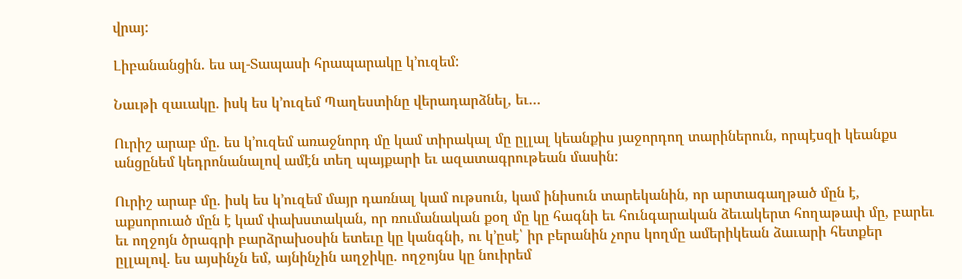վրայ:

Լիբանանցին. ես ալ-Տապասի հրապարակը կ՚ուզեմ:

Նաւթի զաւակը. իսկ ես կ՚ուզեմ Պաղեստինը վերադարձնել, եւ…

Ուրիշ արաբ մը. ես կ՚ուզեմ առաջնորդ մը կամ տիրակալ մը ըլլալ կեանքիս յաջորդող տարիներուն, որպէսզի կեանքս անցընեմ կեդրոնանալով ամէն տեղ պայքարի եւ ազատագրութեան մասին:

Ուրիշ արաբ մը. իսկ ես կ՚ուզեմ մայր դառնալ կամ ութսուն, կամ ինիսուն տարեկանին, որ արտագաղթած մըն է, աքսորուած մըն է կամ փախստական, որ ռումանական քօղ մը կը հագնի եւ հունգարական ձեւակերտ հողաթափ մը, բարեւ եւ ողջոյն ծրագրի բարձրախօսին ետեւը կը կանգնի, ու կ՚ըսէ՝ իր բերանին չորս կողմը ամերիկեան ձաւարի հետքեր ըլլալով. ես այսինչն եմ, այնինչին աղջիկը. ողջոյնս կը նուիրեմ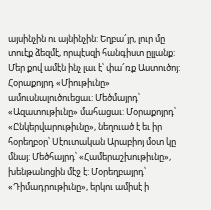այսինչին ու այնինչին: Եղբա՜յր, լուր մը տուէք ձեզմէ, որպէսզի հանգիստ ըլլանք: Մեր քով ամէն ինչ լաւ է՝ փա՜ռք Աստուծոյ: Հօրաքոյրդ «Միութիւնը» ամուսնալուծուեցաւ: Մեծմայրդ՝ «Ազատութիւնը» մահացաւ: Մօրաքոյրդ՝ «Ընկերվարութիւնը», նեղուած է եւ իր հօրեղբօր՝ Սէուտական Արաբիոյ մօտ կը մնայ: Մեծհայրդ՝ «Համերաշխութիւնը», խենթանոցին մէջ է: Մօրեղբայրդ՝ «Դիմադրութիւնը», երկու ամիսէ ի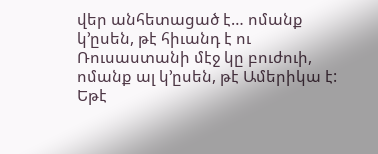վեր անհետացած է… ոմանք կ՚ըսեն, թէ հիւանդ է ու Ռուսաստանի մէջ կը բուժուի, ոմանք ալ կ՚ըսեն, թէ Ամերիկա է: Եթէ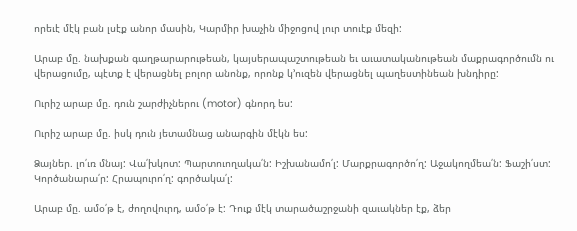որեւէ մէկ բան լսէք անոր մասին, Կարմիր խաչին միջոցով լուր տուէք մեզի:

Արաբ մը. նախքան գաղթարարութեան, կայսերապաշտութեան եւ աւատականութեան մաքրագործումն ու վերացումը, պէտք է վերացնել բոլոր անոնք, որոնք կ՚ուզեն վերացնել պաղեստինեան խնդիրը:

Ուրիշ արաբ մը. դուն շարժիչներու (motor) գնորդ ես:

Ուրիշ արաբ մը. իսկ դուն յետամնաց անարգին մէկն ես:

Ձայներ. լո՛ւռ մնայ: Վա՛խկոտ: Պարտուողակա՛ն: Իշխանամո՛լ: Մարքրագործո՛ղ: Աջակողմեա՛ն: Ֆաշի՛ստ: Կործանարա՛ր: Հրապուրո՛ղ: գործակա՛լ:

Արաբ մը. ամօ՛թ է, ժողովուրդ, ամօ՛թ է: Դուք մէկ տարածաշրջանի զաւակներ էք, ձեր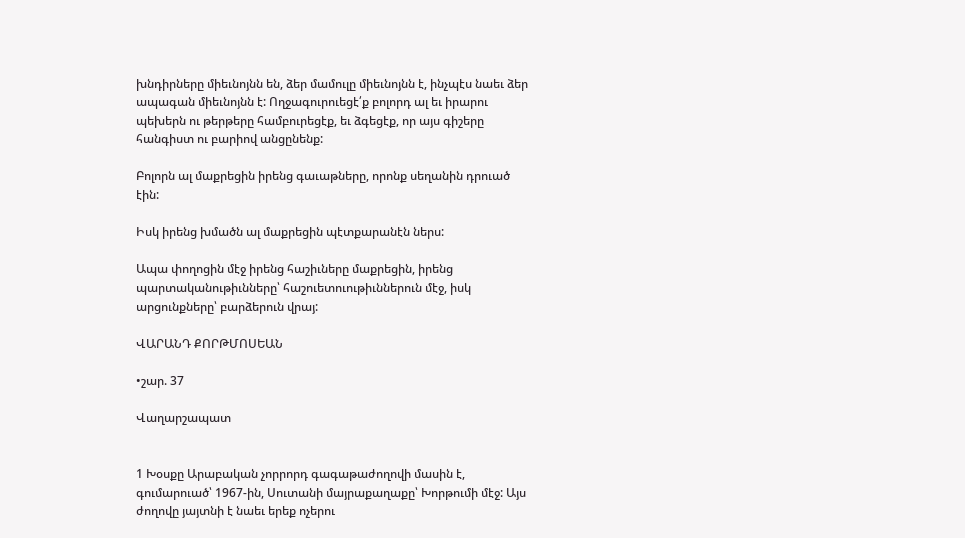խնդիրները միեւնոյնն են, ձեր մամուլը միեւնոյնն է, ինչպէս նաեւ ձեր ապագան միեւնոյնն է: Ողջագուրուեցէ՛ք բոլորդ ալ եւ իրարու պեխերն ու թերթերը համբուրեցէք, եւ ձգեցէք, որ այս գիշերը հանգիստ ու բարիով անցընենք:

Բոլորն ալ մաքրեցին իրենց գաւաթները, որոնք սեղանին դրուած էին:

Իսկ իրենց խմածն ալ մաքրեցին պէտքարանէն ներս:

Ապա փողոցին մէջ իրենց հաշիւները մաքրեցին, իրենց պարտականութիւնները՝ հաշուետուութիւններուն մէջ, իսկ արցունքները՝ բարձերուն վրայ:

ՎԱՐԱՆԴ ՔՈՐԹՄՈՍԵԱՆ

•շար. 37

Վաղարշապատ


1 Խօսքը Արաբական չորրորդ գագաթաժողովի մասին է, գումարուած՝ 1967-ին, Սուտանի մայրաքաղաքը՝ Խորթումի մէջ: Այս ժողովը յայտնի է նաեւ երեք ոչերու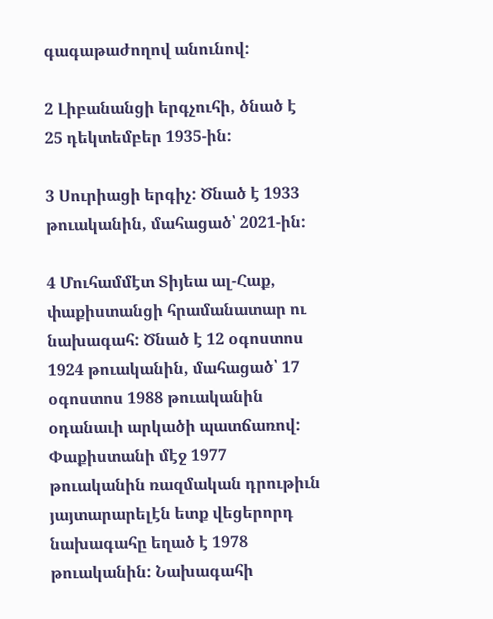գագաթաժողով անունով:

2 Լիբանանցի երգչուհի, ծնած է 25 դեկտեմբեր 1935-ին:

3 Սուրիացի երգիչ: Ծնած է 1933 թուականին, մահացած՝ 2021-ին:

4 Մուհամմէտ Տիյեա ալ-Հաք, փաքիստանցի հրամանատար ու նախագահ: Ծնած է 12 օգոստոս 1924 թուականին, մահացած՝ 17 օգոստոս 1988 թուականին օդանաւի արկածի պատճառով: Փաքիստանի մէջ 1977 թուականին ռազմական դրութիւն յայտարարելէն ետք վեցերորդ նախագահը եղած է 1978 թուականին: Նախագահի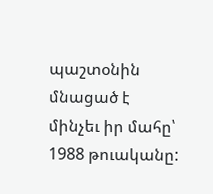պաշտօնին մնացած է մինչեւ իր մահը՝ 1988 թուականը: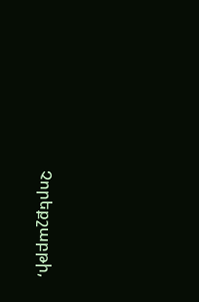Չորեքշաբթի,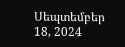Սեպտեմբեր 18, 2024